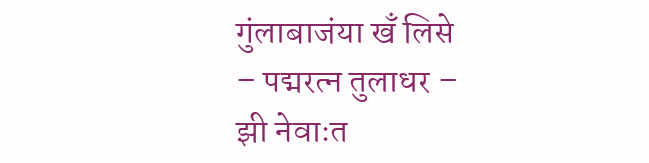गुंलाबाजंया खँ लिसे
– पद्मरत्न तुलाधर –
झी नेवाःत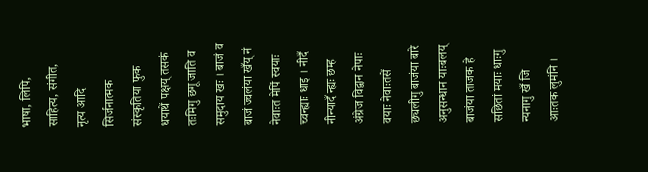भाषा, लिपि, साहित्य, संगीत, नृत्य आदि सिर्जनात्मक संस्कृतिया फुक धयाथें पक्षय् तसकं तःमिगु छगू जाति व समुदाय खः । बाजं व बाजं ज्वलंया खँय् नं नेवाःत मेपिं स्वयाः च्वन्ह्याः धाइ । नीदँ नीन्यादँ न्ह्यः छम्ह अंग्रेज विद्वान नेपाः वयाः नेवाःतसें छ्यलीगु बाजंया बारे अनुसन्धान याःबलय् बाजंया ताजक हे सछितां मयाः धाःगु न्यनागु खँ जि आःतक लुमंनि ।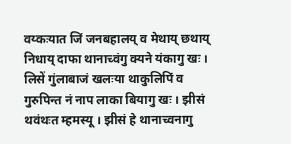वय्कःयात जिं जनबहालय् व मेथाय् छथाय् निधाय् दाफा थानाच्वंगु क्यने यंकागु खः । लिसें गुंलाबाजं खलःया थाकुलिपिं व गुरुपिन्त नं नाप लाका बियागु खः । झीसं थवंथःत म्हमस्यू । झीसं हे थानाच्वनागु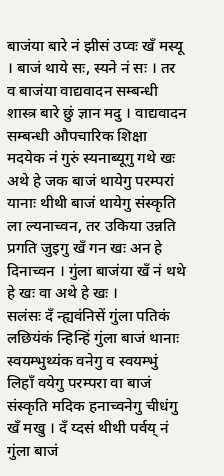बाजंया बारे नं झीसं उप्वः खँ मस्यू । बाजं थाये सः, स्यने नं सः । तर व बाजंया वाद्यवादन सम्बन्धी शास्त्र बारे छुं ज्ञान मदु । वाद्यवादन सम्बन्धी औपचारिक शिक्षा मदयेक नं गुरुं स्यनाब्यूगु गथे खः अथे हे जक बाजं थायेगु परम्परां यानाः थीथी बाजं थायेगु संस्कृति ला ल्यनाच्वन, तर उकिया उन्नति प्रगति जुइगु खँ गन खः अन हे दिनाच्वन । गुंला बाजंया खँ नं थथे हे खः वा अथे हे खः ।
सलंसः दँ न्ह्यवंनिसें गुंला पतिकं लछियंकं न्हिन्हिं गुंला बाजं थानाः स्वयम्भुथ्यंक वनेगु व स्वयम्भुं लिहाँ वयेगु परम्परा वा बाजं संस्कृति मदिक हनाच्वनेगु चीधंगु खँ मखु । दँ य्दसं थीथी पर्वय् नं गुंला बाजं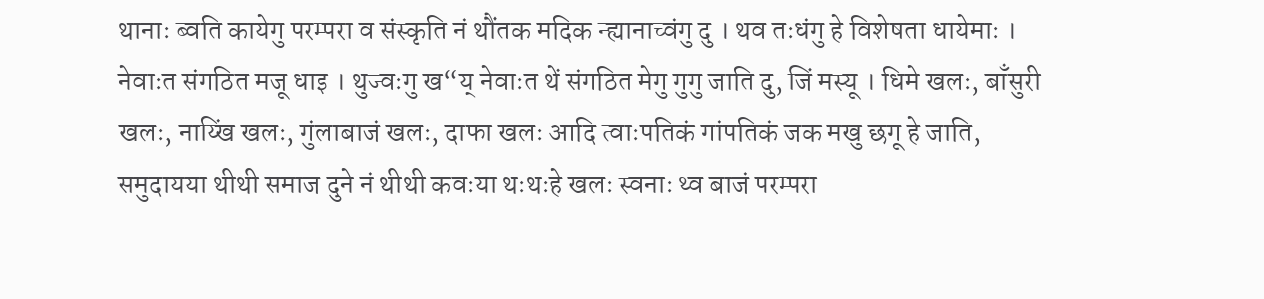थानाः ब्वति कायेगु परम्परा व संस्कृति नं थौंतक मदिक न्ह्यानाच्वंगु दु । थव तःधंगु हे विशेषता धायेमाः । नेवाःत संगठित मजू धाइ । थुज्वःगु ख“य् नेवाःत थें संगठित मेगु गुगु जाति दु, जिं मस्यू । धिमे खलः, बाँसुरी खलः, नाय्खिं खलः, गुंलाबाजं खलः, दाफा खलः आदि त्वाःपतिकं गांपतिकं जक मखु छगू हे जाति, समुदायया थीथी समाज दुने नं थीथी कवःया थःथःहे खलः स्वनाः थ्व बाजं परम्परा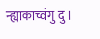न्ह्याकाच्वंगु दु ।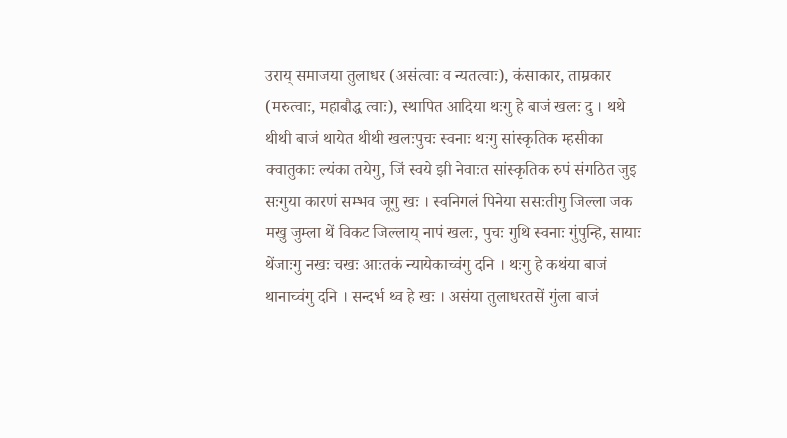उराय् समाजया तुलाधर (असंत्वाः व न्यतत्वाः), कंसाकार, ताम्रकार (मरुत्वाः, महाबौद्ध त्वाः), स्थापित आदिया थःगु हे बाजं खलः दु । थथे थीथी बाजं थायेत थीथी खलःपुचः स्वनाः थःगु सांस्कृतिक म्हसीका क्वातुकाः ल्यंका तयेगु, जिं स्वये झी नेवाःत सांस्कृतिक रुपं संगठित जुइ सःगुया कारणं सम्भव जूगु खः । स्वनिगलं पिनेया ससःतीगु जिल्ला जक मखु जुम्ला थें विकट जिल्लाय् नापं खलः, पुचः गुथि स्वनाः गुंपुन्हि, सायाः थेंजाःगु नखः चखः आःतकं न्यायेकाच्वंगु दनि । थःगु हे कथंया बाजं थानाच्वंगु दनि । सन्दर्भ थ्व हे खः । असंया तुलाधरतसें गुंला बाजं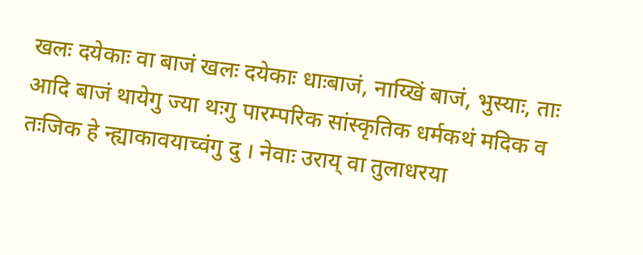खलः दयेकाः वा बाजं खलः दयेकाः धाःबाजं, नाय्खिं बाजं, भुस्याः, ताः आदि बाजं थायेगु ज्या थःगु पारम्परिक सांस्कृतिक धर्मकथं मदिक व तःजिक हे न्ह्याकावयाच्वंगु दु । नेवाः उराय् वा तुलाधरया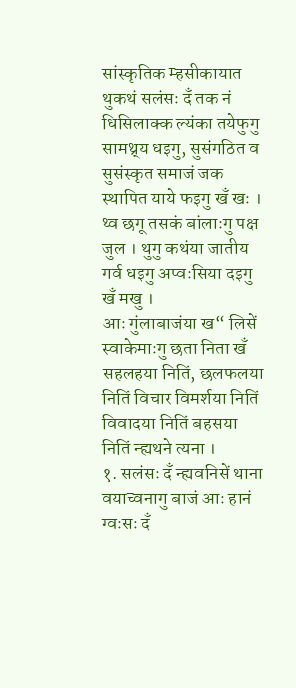सांस्कृतिक म्हसीकायात थुकथं सलंसः दँ तक नं धिसिलाक्क ल्यंका तयेफुगु सामथ्र्य धइगु, सुसंगठित व सुसंस्कृत समाजं जक स्थापित याये फइगु खँ खः । थ्व छगू तसकं बांलाःगु पक्ष जुल । थुगु कथंया जातीय गर्व धइगु अप्वःसिया दइगु खँ मखु ।
आः गुंलाबाजंया ख“ लिसें स्वाकेमाःगु छता निता खँ सहलहया नितिं, छलफलया नितिं विचार विमर्शया नितिं विवादया नितिं बहसया नितिं न्ह्यथने त्यना ।
१. सलंसः दँ न्ह्यवनिसें थाना वयाच्वनागु बाजं आः हानं ग्वःसः दँ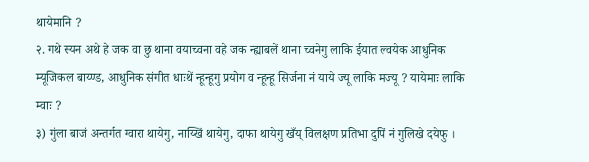थायेमानि ?
२. गथे स्यन अथे हे जक वा छु थाना वयाच्वना वहे जक न्ह्याबलें थाना च्वनेगु लाकि ईयात ल्वयेक आधुनिक म्यूजिकल बाय्ण्ड, आधुनिक संगीत धाःथें न्हून्हूगु प्रयोग व न्हून्हू सिर्जना नं याये ज्यू लाकि मज्यू ? यायेमाः लाकि म्वाः ?
३) गुंला बाजं अन्तर्गत ग्वारा थायेगु, नाय्खिं थायेगु, दाफा थायेगु खँय् विलक्षण प्रतिभा दुपिं नं गुलिखे दयेफु ।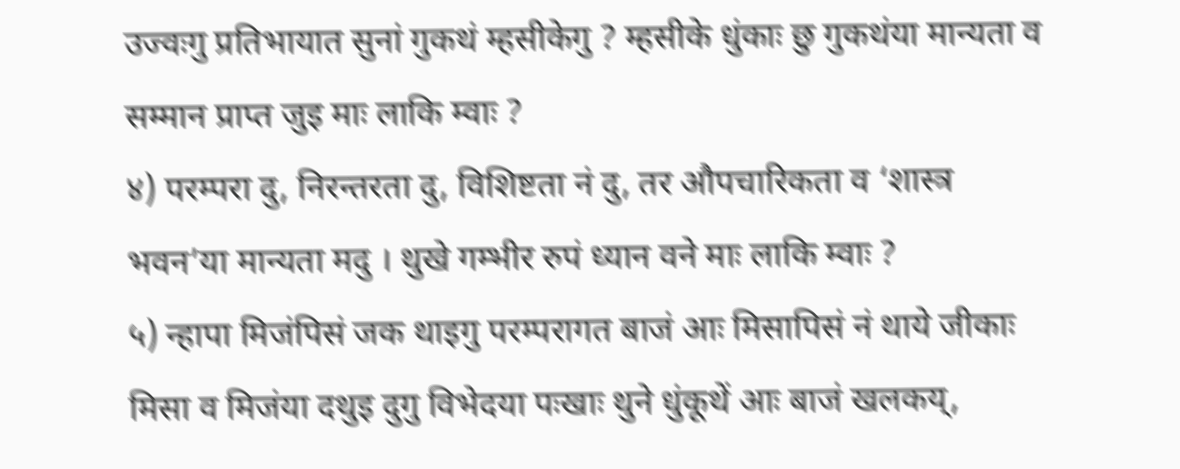उज्वःगु प्रतिभायात सुनां गुकथं म्हसीकेगु ? म्हसीके धुंकाः छु गुकथंया मान्यता व सम्मान प्राप्त जुइ माः लाकि म्वाः ?
४) परम्परा दु, निरन्तरता दु, विशिष्टता नं दु, तर औपचारिकता व ‘शास्त्र भवन’या मान्यता मदु । थुखे गम्भीर रुपं ध्यान वने माः लाकि म्वाः ?
५) न्हापा मिजंपिसं जक थाइगु परम्परागत बाजं आः मिसापिसं नं थाये जीकाः मिसा व मिजंया दथुइ दुगु विभेदया पःखाः थुने धुंकूथें आः बाजं खलकय्,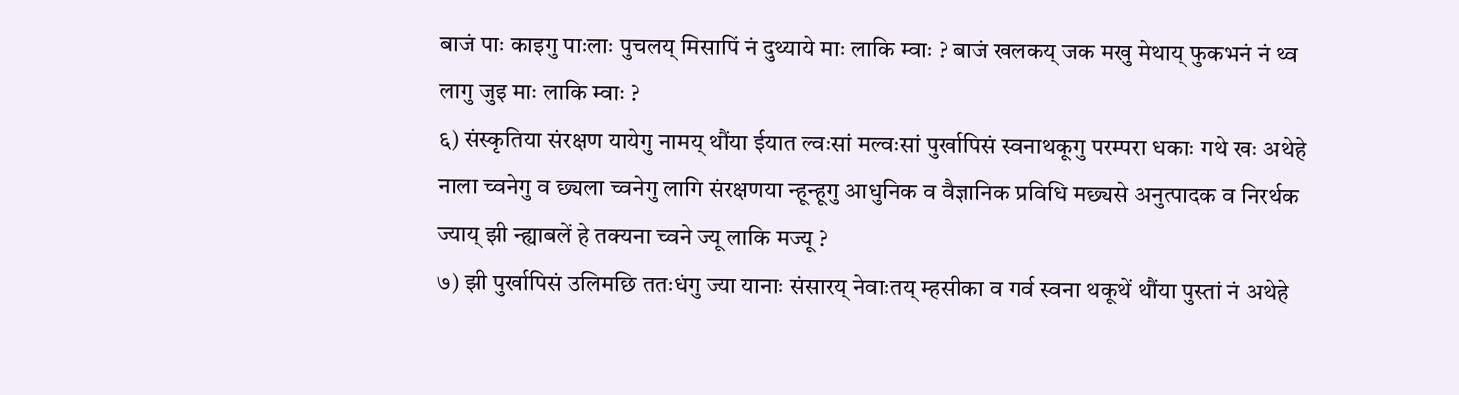बाजं पाः काइगु पाःलाः पुचलय् मिसापिं नं दुथ्याये माः लाकि म्वाः ? बाजं खलकय् जक मखु मेथाय् फुकभनं नं थ्व लागु जुइ माः लाकि म्वाः ?
६) संस्कृतिया संरक्षण यायेगु नामय् थौंया ईयात ल्वःसां मल्वःसां पुर्खापिसं स्वनाथकूगु परम्परा धकाः गथे खः अथेहे नाला च्वनेगु व छ्यला च्वनेगु लागि संरक्षणया न्हून्हूगु आधुनिक व वैज्ञानिक प्रविधि मछ्यसे अनुत्पादक व निरर्थक ज्याय् झी न्ह्याबलें हे तक्यना च्वने ज्यू लाकि मज्यू ?
७) झी पुर्खापिसं उलिमछि ततःधंगु ज्या यानाः संसारय् नेवाःतय् म्हसीका व गर्व स्वना थकूथें थौंया पुस्तां नं अथेहे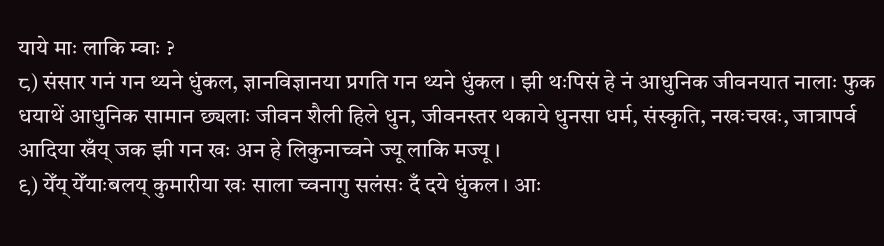याये माः लाकि म्वाः ?
८) संसार गनं गन थ्यने धुंकल, ज्ञानविज्ञानया प्रगति गन थ्यने धुंकल । झी थःपिसं हे नं आधुनिक जीवनयात नालाः फुक धयाथें आधुनिक सामान छ्यलाः जीवन शैली हिले धुन, जीवनस्तर थकाये धुनसा धर्म, संस्कृति, नखःचखः, जात्रापर्व आदिया खँय् जक झी गन खः अन हे लिकुनाच्वने ज्यू लाकि मज्यू ।
९) येँय् येँयाःबलय् कुमारीया खः साला च्वनागु सलंसः दँ दये धुंकल । आः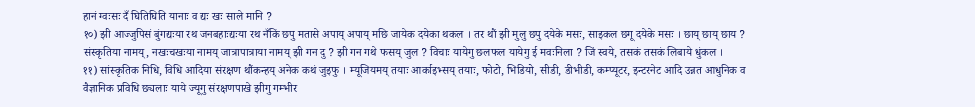हानं ग्वःसः दँ घितिघिति यानाः व द्यः खः साले मानि ?
१०) झी आज्जुपिसं बुंगद्यःया रथ जनबहाःद्यःया रथ नँकिं छपु मतासे अपाय् अपाय् मछि जायेक दयेका थकल । तर थौं झी मुलु छपु दयेके मसः, साइकल छगू दयेके मसः । छाय् छाय् छाय ? संस्कृतिया नामय्, नखःचखःया नामय् जात्रापात्राया नामय् झी गन दु ? झी गन गथे फसय् जुल ? विचाः यायेगु छलफल यायेगु ई मवःनिला ? जिं स्वये, तसकं तसकं लिबाये धुंकल ।
११) सांस्कृतिक निधि, विधि आदिया संरक्षण थौंकन्हय् अनेक कथं जुइफु । म्यूजियमय् तयाः आर्काइभ्सय् तयाः, फोटो, भिडियो, सीडी, डीभीडी, कम्प्यूटर, इन्टरनेट आदि उन्नत आधुनिक व वैज्ञानिक प्रविधि छ्यलाः याये ज्यूगु संरक्षणपाखे झीगु गम्भीर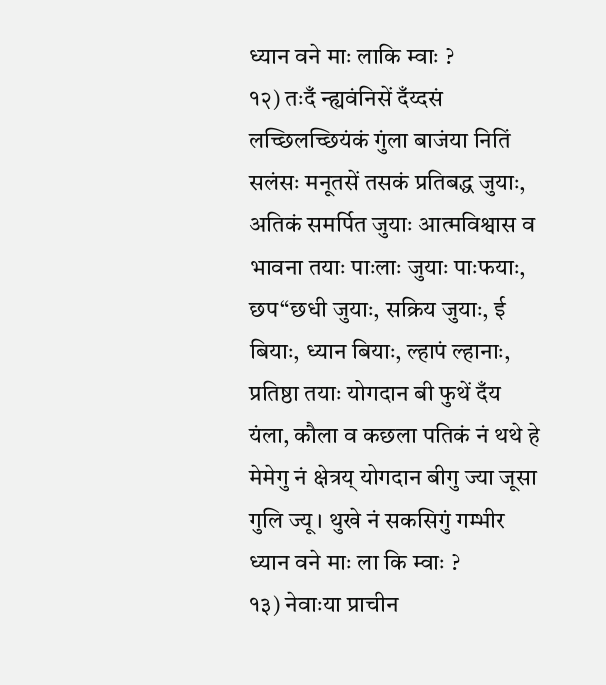ध्यान वने माः लाकि म्वाः ?
१२) तःदँ न्ह्यवंनिसें दँय्दसं लच्छिलच्छियंकं गुंला बाजंया नितिं सलंसः मनूतसें तसकं प्रतिबद्ध जुयाः, अतिकं समर्पित जुयाः आत्मविश्वास व भावना तयाः पाःलाः जुयाः पाःफयाः, छप“छधी जुयाः, सक्रिय जुयाः, ई बियाः, ध्यान बियाः, ल्हापं ल्हानाः, प्रतिष्ठा तयाः योगदान बी फुथें दँय यंला, कौला व कछला पतिकं नं थथे हे मेमेगु नं क्षेत्रय् योगदान बीगु ज्या जूसा गुलि ज्यू । थुखे नं सकसिगुं गम्भीर ध्यान वने माः ला कि म्वाः ?
१३) नेवाःया प्राचीन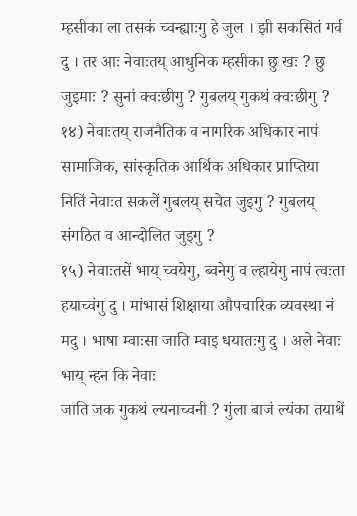म्हसीका ला तसकं च्वन्ह्याःगु हे जुल । झी सकसितं गर्व दु । तर आः नेवाःतय् आधुनिक म्हसीका छु खः ? छु जुइमाः ? सुनां क्वःछीगु ? गुबलय् गुकथं क्वःछीगु ?
१४) नेवाःतय् राजनैतिक व नागरिक अधिकार नापं सामाजिक, सांस्कृतिक आर्थिक अधिकार प्राप्तिया नितिं नेवाःत सकलें गुबलय् सचेत जुइगु ? गुबलय् संगठित व आन्दोलित जुइगु ?
१५) नेवाःतसें भाय् च्वयेगु, ब्वनेगु व ल्हायेगु नापं त्वःता हयाच्वंगु दु । मांभासं शिक्षाया औपचारिक व्यवस्था नं मदु । भाषा म्वाःसा जाति म्वाइ धयातःगु दु । अले नेवाः भाय् न्हन कि नेवाः
जाति जक गुकथं ल्यनाच्वनी ? गुंला बाजं ल्यंका तयाथें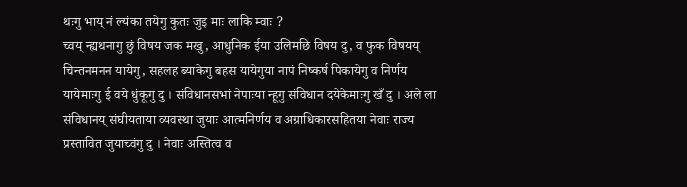थःगु भाय् नं ल्यंका तयेगु कुतः जुइ माः लाकि म्वाः ?
च्वय् न्ह्यथनागु छुं विषय जक मखु, आधुनिक ईया उलिमछि विषय दु, व फुक विषयय् चिन्तनमनन यायेगु, सहलह ब्याकेगु बहस यायेगुया नापं निष्कर्ष पिकायेगु व निर्णय यायेमाःगु ई वये धुंकूगु दु । संविधानसभां नेपाःया न्हूगु संविधान दयेकेमाःगु खँ दु । अले ला संविधानय् संघीयताया व्यवस्था जुयाः आत्मनिर्णय व अग्राधिकारसहितया नेवाः राज्य प्रस्तावित जुयाच्वंगु दु । नेवाः अस्तित्व व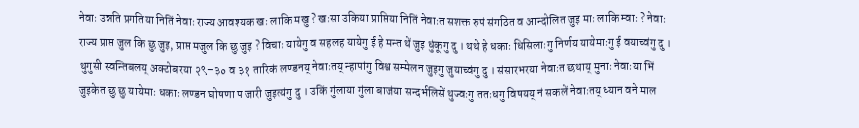नेवाः उन्नति प्रगतिया नितिं नेवाः राज्य आवश्यक खः लाकि मखु ? खःसा उकिया प्राप्तिया नितिं नेवाःत सशक्त रुपं संगठित व आन्दोलित जुइ माः लाकि म्वाः ? नेवाः राज्य प्राप्त जुल कि छु जुइ, प्राप्त मजुल कि छु जुइ ? विचाः यायेगु व सहलह यायेगु ई हे मन्त थें जुइ धुंकूगु दु । थथे हे धकाः धिसिलाःगु निर्णय यायेमाःगु ई वयाच्वंगु दु ।
थुगुसी स्वन्तिबलय् अक्टोबरया २९–३० व ३१ तारिकं लण्डनय् नेवाःतय् न्हापांगु विश्व सम्मेलन जुइगु जुयाच्वंगु दु । संसारभरया नेवाःत छथाय् मुनाः नेवाःया भिं जुइकेत छु छु यायेमाः धकाः लण्डन घोषणा प जारी जुइत्यंगु दु । उकिं गुंलाया गुंला बाजंया सन्दर्भलिसें थुज्वःगु ततःधगु विषयय् नं सकलें नेवाःतय् ध्यान वने माल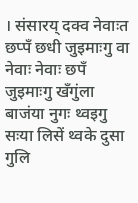। संसारय् दक्व नेवाःत छप्पँ छधी जुइमाःगु वा नेवाः नेवाः छपँ जुइमाःगु खँगुंला बाजंया नुगः थ्वइगु सःया लिसें थ्वके दुसा गुलि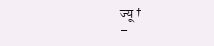ज्यू †
–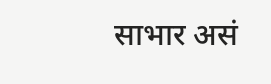साभार असं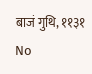बाजं गुथि, ११३१
No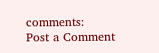comments:
Post a Comment